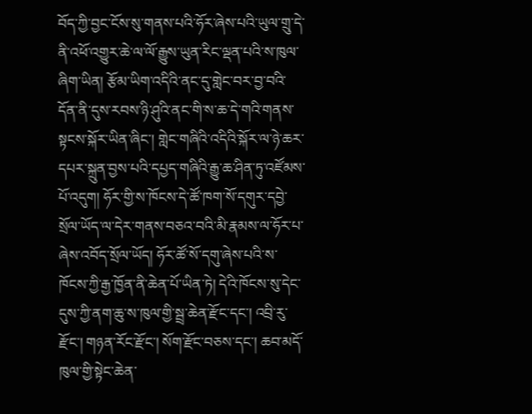བོད་ཀྱི་བྱང་ངོས་སུ་གནས་པའི་ཧོར་ཞེས་པའི་ཡུལ་གྲུ་དེ་ནི་འཕོ་འགྱུར་ཆེ་ལ་ལོ་རྒྱུས་ཡུན་རིང་ལྡན་པའི་ས་ཁུལ་ཞིག་ཡིན། རྩོམ་ཡིག་འདིའི་ནང་དུ་གླེང་བར་བྱ་བའི་དོན་ནི་དུས་རབས་ཉི་ཤུའི་ནང་གི་ས་ཆ་དེ་གའི་གནས་སྟངས་སྐོར་ཡིན་ཞིང་། གླེང་གཞིའི་འདིའི་སྐོར་ལ་ཉེ་ཆར་དཔར་སྐྲུན་བྱས་པའི་དཔྱད་གཞིའི་རྒྱུ་ཆ་ཤིན་ཏུ་འཛོམས་པོ་འདུག། ཧོར་གྱི་ས་ཁོངས་དེ་ཚོ་ཁག་སོ་དགུར་དབྱེ་སྲོལ་ཡོད་ལ་དེར་གནས་བཅའ་བའི་མི་རྣམས་ལ་ཧོར་པ་ཞེས་འབོད་སྲོལ་ཡོད། ཧོར་ཚོ་སོ་དགུ་ཞེས་པའི་ས་ཁོངས་ཀྱི་རྒྱ་ཁྱོན་ནི་ཆེན་པོ་ཡིན་ཏེ། དེའི་ཁོངས་སུ་དེང་དུས་ཀྱི་ནག་ཆུ་ས་ཁུལ་གྱི་སྦྲ་ཆེན་རྫོང་དང་། འབྲི་རུ་རྫོང་། གཉན་རོང་རྫོང་། སོག་རྫོང་བཅས་དང་། ཆབ་མདོ་ཁུལ་གྱི་སྟེང་ཆེན་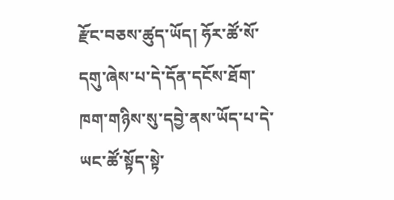རྫོང་བཅས་ཚུད་ཡོད། ཧོར་ཚོ་སོ་དགུ་ཞེས་པ་དེ་དོན་དངོས་ཐོག་ཁག་གཉིས་སུ་དབྱེ་ནས་ཡོད་པ་དེ་ཡང་ཚོ་སྟོད་སྟེ་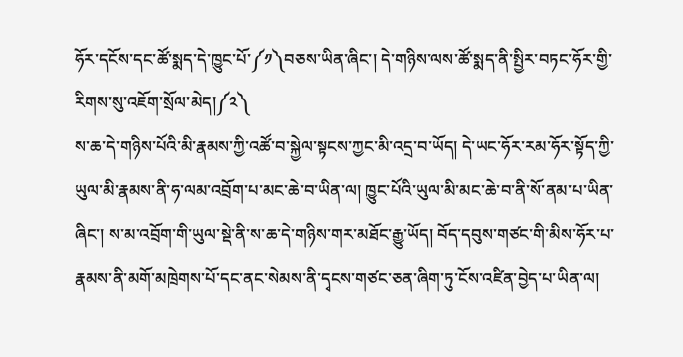ཧོར་དངོས་དང་ཚོ་སྨད་དེ་ཁྱུང་པོ་༼༡༽བཅས་ཡིན་ཞིང་། དེ་གཉིས་ལས་ཚོ་སྨད་ནི་སྤྱིར་བཏང་ཧོར་གྱི་རིགས་སུ་འཇོག་སྲོལ་མེད།༼༢༽
ས་ཆ་དེ་གཉིས་པོའི་མི་རྣམས་ཀྱི་འཚོ་བ་སྐྱེལ་སྟངས་ཀྱང་མི་འདྲ་བ་ཡོད། དེ་ཡང་ཧོར་རམ་ཧོར་སྟོད་ཀྱི་ཡུལ་མི་རྣམས་ནི་ཧ་ལམ་འབྲོག་པ་མང་ཆེ་བ་ཡིན་ལ། ཁྱུང་པོའི་ཡུལ་མི་མང་ཆེ་བ་ནི་སོ་ནམ་པ་ཡིན་ཞིང་། ས་མ་འབྲོག་གི་ཡུལ་སྡེ་ནི་ས་ཆ་དེ་གཉིས་གར་མཐོང་རྒྱུ་ཡོད། བོད་དབུས་གཙང་གི་མིས་ཧོར་པ་རྣམས་ནི་མགོ་མཁྲེགས་པོ་དང་ནང་སེམས་ནི་དྭངས་གཙང་ཅན་ཞིག་ཏུ་ངོས་འཛིན་བྱེད་པ་ཡིན་ལ།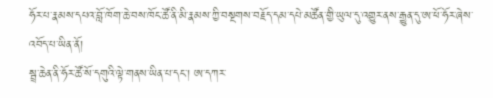ཧོར་པ་རྣམས་དཔའ་བློ་ཁོག་ཆེ་བས་ཁོང་ཚོ་ནི་མི་རྣམས་ཀྱི་བསྔགས་བརྗོད་དམ་དཔེ་མཚོན་གྱི་ཡུལ་དུ་འགྱུར་ནས་རྒྱུན་དུ་ཨ་ཕོ་ཧོར་ཞེས་འབོད་པ་ཡིན་ནོ།
སྦྲ་ཆེན་ནི་ཧོར་ཚོ་སོ་དགུའི་ལྟེ་གནས་ཡིན་པ་དང་། ཨ་དཀར་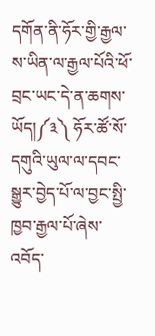དགོན་ནི་ཧོར་གྱི་རྒྱལ་ས་ཡིན་ལ་རྒྱལ་པོའི་ཕོ་བྲང་ཡང་དེ་ན་ཆགས་ཡོད།༼༣༽ ཧོར་ཚོ་སོ་དགུའི་ཡུལ་ལ་དབང་སྒྱུར་བྱེད་པོ་ལ་བྱང་སྤྱི་ཁྱབ་རྒྱལ་པོ་ཞེས་འབོད་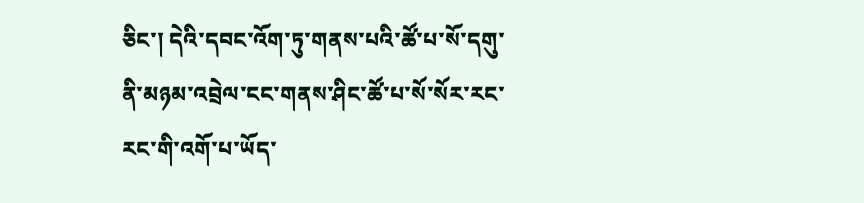ཅིང་། དེའི་དབང་འོག་ཏུ་གནས་པའི་ཚོ་པ་སོ་དགུ་ནི་མཉམ་འབྲེལ་ངང་གནས་ཤིང་ཚོ་པ་སོ་སོར་རང་རང་གི་འགོ་པ་ཡོད་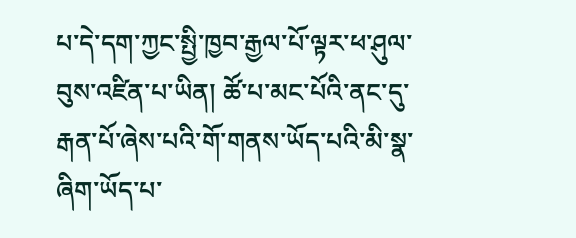པ་དེ་དག་ཀྱང་སྤྱི་ཁྱབ་རྒྱལ་པོ་ལྟར་ཕ་ཤུལ་བུས་འཛིན་པ་ཡིན། ཚོ་པ་མང་པོའི་ནང་དུ་རྒན་པོ་ཞེས་པའི་གོ་གནས་ཡོད་པའི་མི་སྣ་ཞིག་ཡོད་པ་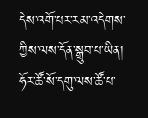དེས་འགོ་པར་རམ་འདེགས་ཀྱིས་ལས་དོན་སྒྲུབ་པ་ཡིན། ཧོར་ཚོ་སོ་དགུ་ལས་ཚོ་པ་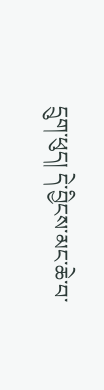དྲུག་ཕུད། དེ་བྱིངས་མང་ཆེ་བ་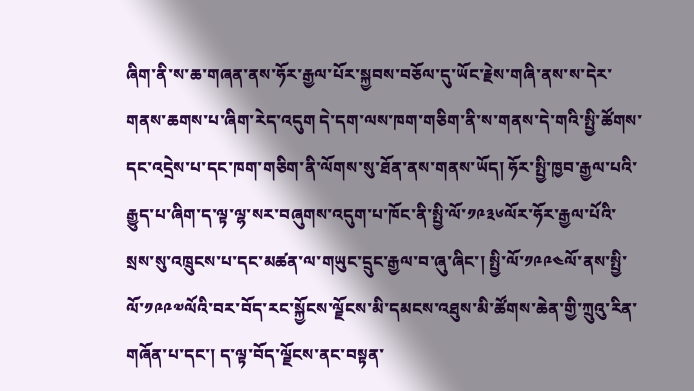ཞིག་ནི་ས་ཆ་གཞན་ནས་ཧོར་རྒྱལ་པོར་སྐྱབས་བཅོལ་དུ་ཡོང་རྗེས་གཞི་ནས་ས་དེར་གནས་ཆགས་པ་ཞིག་རེད་འདུག དེ་དག་ལས་ཁག་གཅིག་ནི་ས་གནས་དེ་གའི་སྤྱི་ཚོགས་དང་འདྲེས་པ་དང་ཁག་གཅིག་ནི་ལོགས་སུ་ཐོན་ནས་གནས་ཡོད། ཧོར་སྤྱི་ཁྱབ་རྒྱལ་པའི་རྒྱུད་པ་ཞིག་ད་ལྟ་ལྷ་སར་བཞུགས་འདུག་པ་ཁོང་ནི་སྤྱི་ལོ་༡༩༣༦ལོར་ཧོར་རྒྱལ་པོའི་སྲས་སུ་འཁྲུངས་པ་དང་མཚན་ལ་གཡུང་དྲུང་རྒྱལ་བ་ཞུ་ཞིང་། སྤྱི་ལོ་༡༩༩༤ལོ་ནས་སྤྱི་ལོ་༡༩༩༧ལོའི་བར་བོད་རང་སྐྱོངས་ལྗོངས་མི་དམངས་འཐུས་མི་ཚོགས་ཆེན་གྱི་ཀྲུའུ་རིན་གཞོན་པ་དང་། ད་ལྟ་བོད་ལྗོངས་ནང་བསྟན་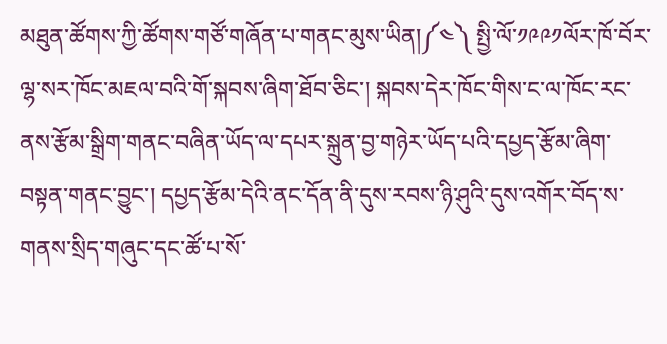མཐུན་ཚོགས་ཀྱི་ཚོགས་གཙོ་གཞོན་པ་གནང་མུས་ཡིན།༼༤༽ སྤྱི་ལོ་༡༩༩༡ལོར་ཁོ་བོར་ལྷ་སར་ཁོང་མཇལ་བའི་གོ་སྐབས་ཞིག་ཐོབ་ཅིང་། སྐབས་དེར་ཁོང་གིས་ང་ལ་ཁོང་རང་ནས་རྩོམ་སྒྲིག་གནང་བཞིན་ཡོད་ལ་དཔར་སྐྲུན་བྱ་གཉེར་ཡོད་པའི་དཔྱད་རྩོམ་ཞིག་བསྟན་གནང་བྱུང་། དཔྱད་རྩོམ་དེའི་ནང་དོན་ནི་དུས་རབས་ཉི་ཤུའི་དུས་འགོར་བོད་ས་གནས་སྲིད་གཞུང་དང་ཚོ་པ་སོ་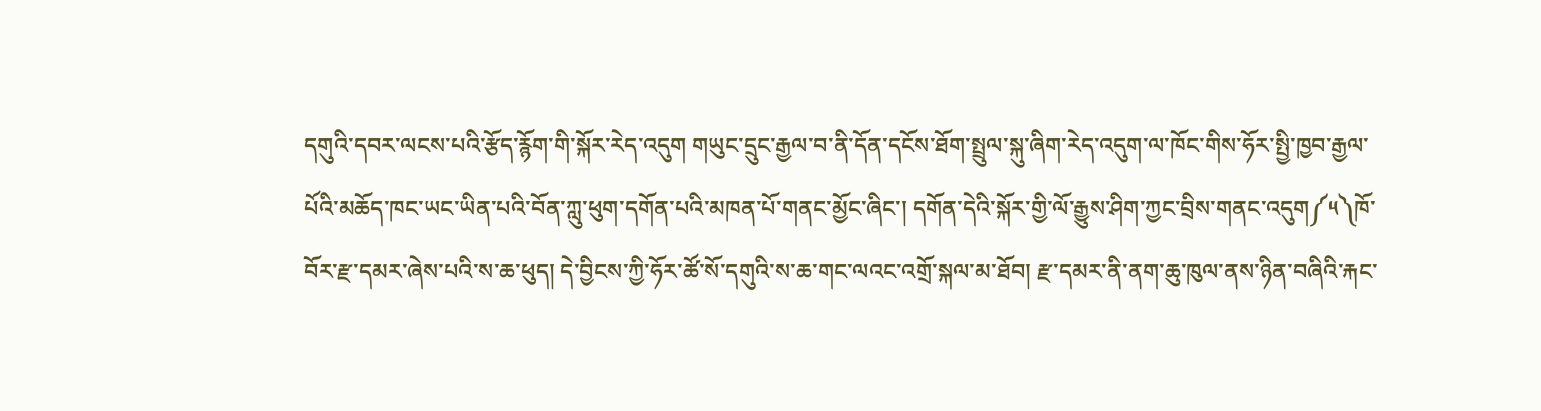དགུའི་དབར་ལངས་པའི་རྩོད་རྙོག་གི་སྐོར་རེད་འདུག གཡུང་དྲུང་རྒྱལ་བ་ནི་དོན་དངོས་ཐོག་སྤྲུལ་སྐུ་ཞིག་རེད་འདུག་ལ་ཁོང་གིས་ཧོར་སྤྱི་ཁྱབ་རྒྱལ་པོའི་མཆོད་ཁང་ཡང་ཡིན་པའི་བོན་ཀླུ་ཕུག་དགོན་པའི་མཁན་པོ་གནང་མྱོང་ཞིང་། དགོན་དེའི་སྐོར་གྱི་ལོ་རྒྱུས་ཤིག་ཀྱང་བྲིས་གནང་འདུག༼༥༽ཁོ་བོར་རྫ་དམར་ཞེས་པའི་ས་ཆ་ཕུད། དེ་བྱིངས་ཀྱི་ཧོར་ཚོ་སོ་དགུའི་ས་ཆ་གང་ལའང་འགྲོ་སྐལ་མ་ཐོབ། རྫ་དམར་ནི་ནག་ཆུ་ཁུལ་ནས་ཉིན་བཞིའི་རྐང་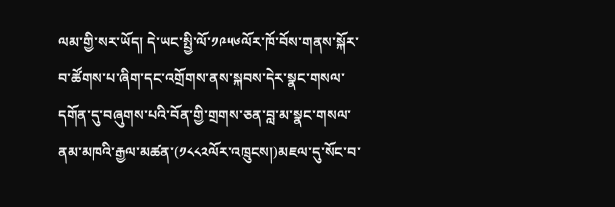ལམ་གྱི་སར་ཡོད། དེ་ཡང་སྤྱི་ལོ་༡༩༥༦ལོར་ཁོ་བོས་གནས་སྐོར་བ་ཚོགས་པ་ཞིག་དང་འགྲོགས་ནས་སྐབས་དེར་སྣང་གསལ་དགོན་དུ་བཞུགས་པའི་བོན་གྱི་གྲགས་ཅན་བླ་མ་སྣང་གསལ་ནམ་མཁའི་རྒྱལ་མཚན་(༡༨༨༢ལོར་འཁྲུངས།)མཇལ་དུ་སོང་བ་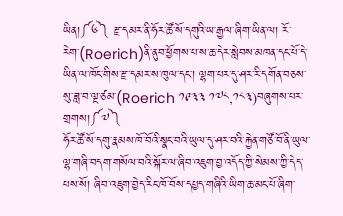ཡིན།༼༦༽ རྫ་དམར་ནི་ཧོར་ཚོ་སོ་དགུའི་ཡ་རྒྱལ་ཞིག་ཡིན་ལ། རོ་རེག་(Roerich)ནི་ནུབ་ཕྱོགས་པ་ས་ཆ་དེར་སླེབས་མཁན་དང་པོ་དེ་ཡིན་ལ་ཁོང་གིས་རྫ་དམར་ས་ཁུལ་དང་། ལྷག་པར་དུ་ཤར་རི་དགོན་བཅས་སུ་ཟླ་བ་ལྔ་ཙམ་(Roerich ༡༩༣༣ ༡༧༨,༡༨༣)བཞུགས་པར་གྲགས།༼༧༽
ཧོར་ཚོ་སོ་དགུ་རྣམས་ཁོ་བོའི་སྣང་བའི་ཡུལ་དུ་ཤར་བའི་རྐྱེན་གཙོ་བོ་ནི་ཡུལ་ལྷ་གཞི་བདག་གསོལ་བའི་སྐོར་ལ་ཞིབ་འཇུག་བྱ་འདོད་ཀྱི་སེམས་ཀྱི་དེད་པས་སོ། ཞིབ་འཇུག་བྱེད་རིང་ཁོ་བོས་དཔྱད་གཞིའི་ཡིག་ཆ་མང་པོ་ཞིག་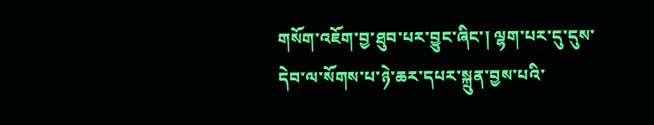གསོག་འཇོག་བྱ་ཐུབ་པར་བྱུང་ཞིང་། ལྷག་པར་དུ་དུས་དེབ་ལ་སོགས་པ་ཉེ་ཆར་དཔར་སྐྲུན་བྱས་པའི་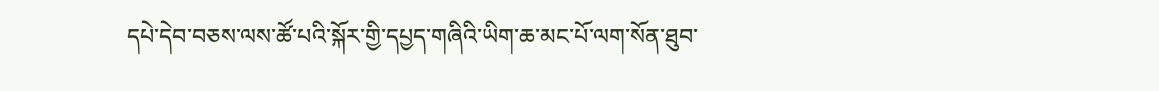དཔེ་དེབ་བཅས་ལས་ཚོ་པའི་སྐོར་གྱི་དཔྱད་གཞིའི་ཡིག་ཆ་མང་པོ་ལག་སོན་ཐུབ་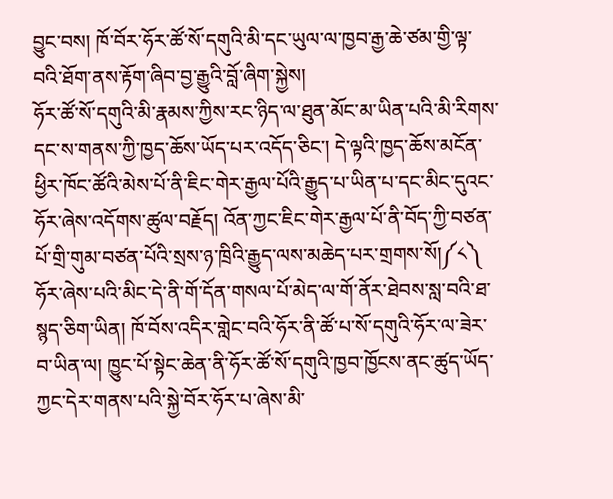བྱུང་བས། ཁོ་བོར་ཧོར་ཚོ་སོ་དགུའི་མི་དང་ཡུལ་ལ་ཁྱབ་རྒྱ་ཆེ་ཙམ་གྱི་ལྟ་བའི་ཐོག་ནས་རྟོག་ཞིབ་བྱ་རྒྱུའི་བློ་ཞིག་སྐྱེས།
ཧོར་ཚོ་སོ་དགུའི་མི་རྣམས་ཀྱིས་རང་ཉིད་ལ་ཐུན་མོང་མ་ཡིན་པའི་མི་རིགས་དང་ས་གནས་ཀྱི་ཁྱད་ཆོས་ཡོད་པར་འདོད་ཅིང་། དེ་ལྟའི་ཁྱད་ཆོས་མངོན་ཕྱིར་ཁོང་ཚོའི་མེས་པོ་ནི་ཇིང་གེར་རྒྱལ་པོའི་རྒྱུད་པ་ཡིན་པ་དང་མིང་དུའང་ཧོར་ཞེས་འདོགས་ཚུལ་བརྗོད། འོན་ཀྱང་ཇིང་གེར་རྒྱལ་པོ་ནི་བོད་ཀྱི་བཙན་པོ་གྲི་གུམ་བཙན་པོའི་སྲས་ཉ་ཁྲིའི་རྒྱུད་ལས་མཆེད་པར་གྲགས་སོ།༼༨༽ ཧོར་ཞེས་པའི་མིང་དེ་ནི་གོ་དོན་གསལ་པོ་མེད་ལ་གོ་ནོར་ཐེབས་སླ་བའི་ཐ་སྙད་ཅིག་ཡིན། ཁོ་བོས་འདིར་གླེང་བའི་ཧོར་ནི་ཚོ་པ་སོ་དགུའི་ཧོར་ལ་ཟེར་བ་ཡིན་ལ། ཁྱུང་པོ་སྟེང་ཆེན་ནི་ཧོར་ཚོ་སོ་དགུའི་ཁྱབ་ཁྱོངས་ནང་ཚུད་ཡོད་ཀྱང་དེར་གནས་པའི་སྐྱེ་བོར་ཧོར་པ་ཞེས་མི་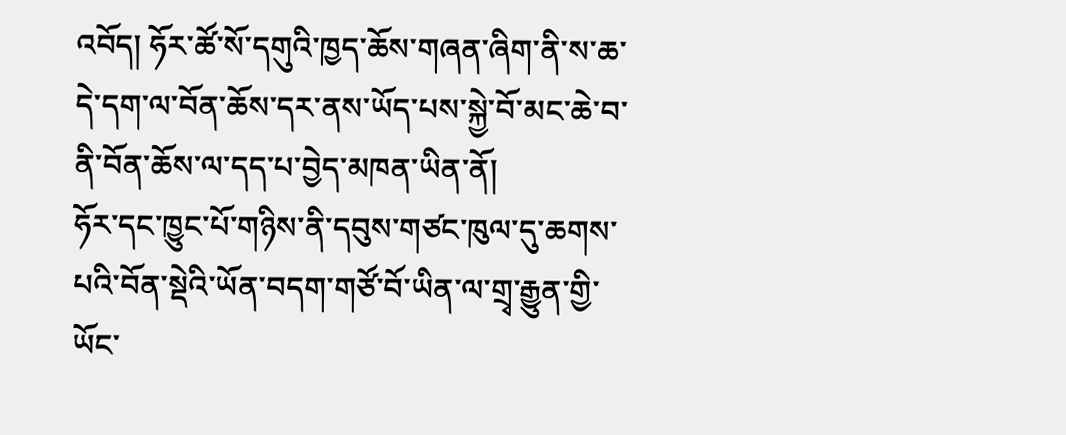འབོད། ཧོར་ཚོ་སོ་དགུའི་ཁྱད་ཆོས་གཞན་ཞིག་ནི་ས་ཆ་དེ་དག་ལ་བོན་ཆོས་དར་ནས་ཡོད་པས་སྐྱེ་བོ་མང་ཆེ་བ་ནི་བོན་ཆོས་ལ་དད་པ་བྱེད་མཁན་ཡིན་ནོ།
ཧོར་དང་ཁྱུང་པོ་གཉིས་ནི་དབུས་གཙང་ཁུལ་དུ་ཆགས་པའི་བོན་སྡེའི་ཡོན་བདག་གཙོ་བོ་ཡིན་ལ་གྲྭ་རྒྱུན་གྱི་ཡོང་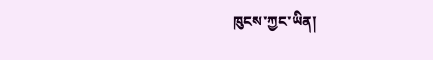ཁུངས་ཀྱང་ཡིན།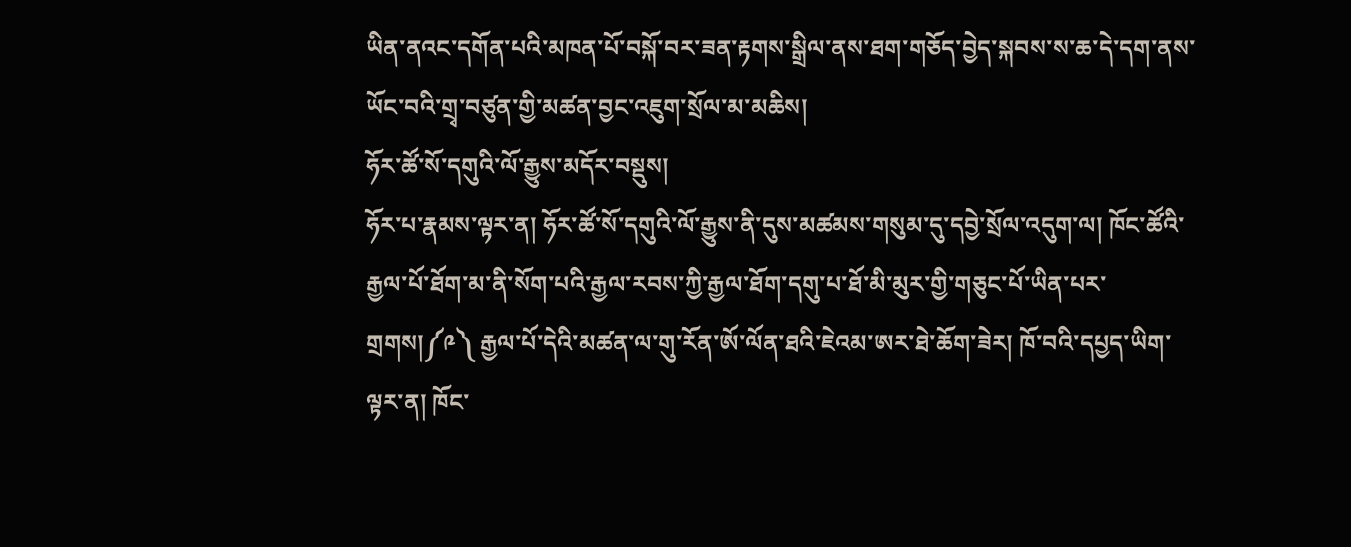ཡིན་ནའང་དགོན་པའི་མཁན་པོ་བསྐོ་བར་ཟན་རྟགས་སྒྲིལ་ནས་ཐག་གཅོད་བྱེད་སྐབས་ས་ཆ་དེ་དག་ནས་ཡོང་བའི་གྲྭ་བཙུན་གྱི་མཚན་བྱང་འཇུག་སྲོལ་མ་མཆིས།
ཧོར་ཚོ་སོ་དགུའི་ལོ་རྒྱུས་མདོར་བསྡུས།
ཧོར་པ་རྣམས་ལྟར་ན། ཧོར་ཚོ་སོ་དགུའི་ལོ་རྒྱུས་ནི་དུས་མཚམས་གསུམ་དུ་དབྱེ་སྲོལ་འདུག་ལ། ཁོང་ཚོའི་རྒྱལ་པོ་ཐོག་མ་ནི་སོག་པའི་རྒྱལ་རབས་ཀྱི་རྒྱལ་ཐོག་དགུ་པ་ཐོ་མི་མུར་གྱི་གཅུང་པོ་ཡིན་པར་གྲགས།༼༩༽ རྒྱལ་པོ་དེའི་མཚན་ལ་གུ་རོན་ཨོ་ལོན་ཐའི་ཇེའམ་ཨར་ཐེ་ཆོག་ཟེར། ཁོ་བའི་དཔྱད་ཡིག་ལྟར་ན། ཁོང་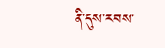ནི་དུས་རབས་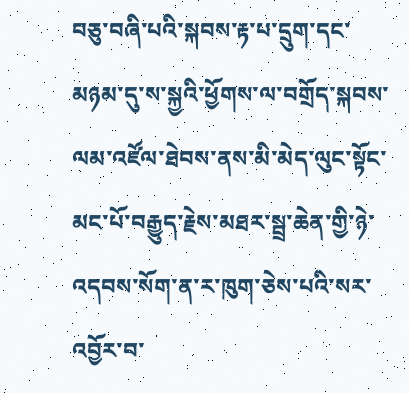བཅུ་བཞི་པའི་སྐབས་རྟ་པ་དྲུག་དང་མཉམ་དུ་ས་སྐྱའི་ཕྱོགས་ལ་བགྲོད་སྐབས་ལམ་འཛོལ་ཐེབས་ནས་མི་མེད་ལུང་སྟོང་མང་པོ་བརྒྱུད་རྗེས་མཐར་སྦྲ་ཆེན་གྱི་ཉེ་འདབས་སོག་ན་ར་ཁུག་ཅེས་པའི་སར་འབྱོར་བ་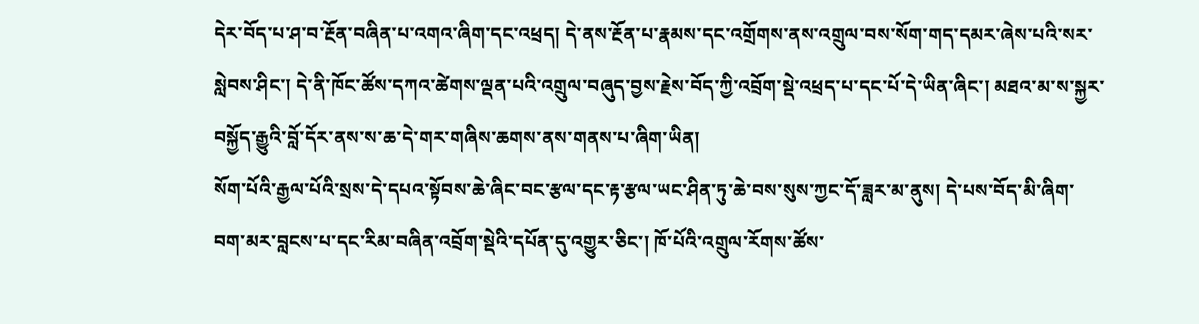དེར་བོད་པ་ཤ་བ་རྔོན་བཞིན་པ་འགའ་ཞིག་དང་འཕྲད། དེ་ནས་རྔོན་པ་རྣམས་དང་འགྲོགས་ནས་འགྲུལ་བས་སོག་གད་དམར་ཞེས་པའི་སར་སླེབས་ཤིང་། དེ་ནི་ཁོང་ཚོས་དཀའ་ཚེགས་ལྡན་པའི་འགྲུལ་བཞུད་བྱས་རྗེས་བོད་ཀྱི་འབྲོག་སྡེ་འཕྲད་པ་དང་པོ་དེ་ཡིན་ཞིང་། མཐའ་མ་ས་སྐྱར་བསྐྱོད་རྒྱུའི་བློ་དོར་ནས་ས་ཆ་དེ་གར་གཞིས་ཆགས་ནས་གནས་པ་ཞིག་ཡིན།
སོག་པོའི་རྒྱལ་པོའི་སྲས་དེ་དཔའ་སྟོབས་ཆེ་ཞིང་བང་རྩལ་དང་རྟ་རྩལ་ཡང་ཤིན་ཏུ་ཆེ་བས་སུས་ཀྱང་དོ་ཟླར་མ་ནུས། དེ་པས་བོད་མི་ཞིག་བག་མར་བླངས་པ་དང་རིམ་བཞིན་འབྲོག་སྡེའི་དཔོན་དུ་འགྱུར་ཅིང་། ཁོ་པོའི་འགྲུལ་རོགས་ཚོས་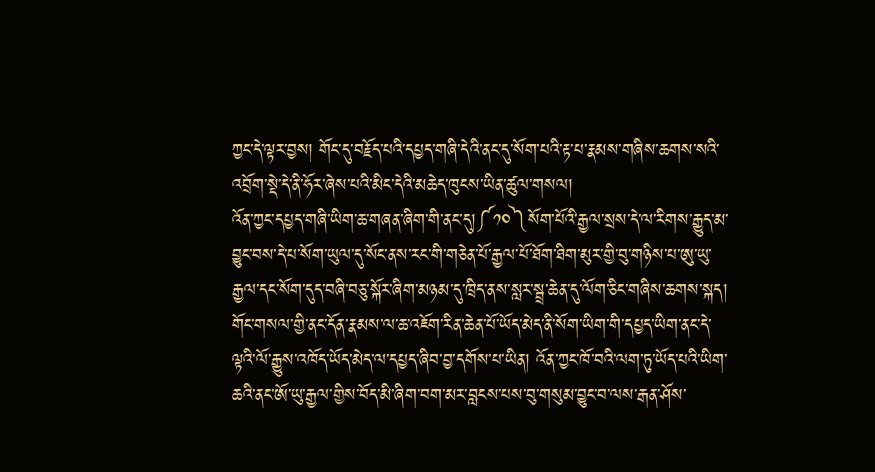ཀྱང་དེ་ལྟར་བྱས། གོང་དུ་བརྗོད་པའི་དཔྱད་གཞི་དེའི་ནང་དུ་སོག་པའི་རྟ་པ་རྣམས་གཞིས་ཆགས་སའི་འབྲོག་སྡེ་དེ་ནི་ཧོར་ཞེས་པའི་མིང་དེའི་མཆེད་ཁུངས་ཡིན་ཚུལ་གསལ།
འོན་ཀྱང་དཔྱད་གཞི་ཡིག་ཆ་གཞན་ཞིག་གི་ནང་དུ།༼༡༠༽སོག་པོའི་རྒྱལ་སྲས་དེ་ལ་རིགས་རྒྱུད་མ་བྱུང་བས་དེ་པ་སོག་ཡུལ་དུ་སོང་ནས་རང་གི་གཅེན་པོ་རྒྱལ་པོ་ཐོག་ཐིག་མུར་གྱི་བུ་གཉིས་པ་ཨུ་ཡུ་རྒྱལ་དང་སོག་དུད་བཞི་བཅུ་སྐོར་ཞིག་མཉམ་དུ་ཁྲིད་ནས་སླར་སྦྲ་ཆེན་དུ་ལོག་ཅིང་གཞིས་ཆགས་སྐད།
གོང་གསལ་གྱི་ནང་དོན་རྣམས་ལ་ཆ་འཇོག་རིན་ཆེན་པོ་ཡོད་མེད་ནི་སོག་ཡིག་གི་དཔྱད་ཡིག་ནང་དེ་ལྟའི་ལོ་རྒྱུས་འཁོད་ཡོད་མེད་ལ་དཔྱད་ཞིབ་བྱ་དགོས་པ་ཡིན། འོན་ཀྱང་ཁོ་བའི་ལག་ཏུ་ཡོད་པའི་ཡིག་ཆའི་ནང་ཨོ་ཡུ་རྒྱལ་གྱིས་བོད་མི་ཞིག་བག་མར་བླངས་པས་བུ་གསུམ་བྱུང་བ་ལས་རྒན་ཤོས་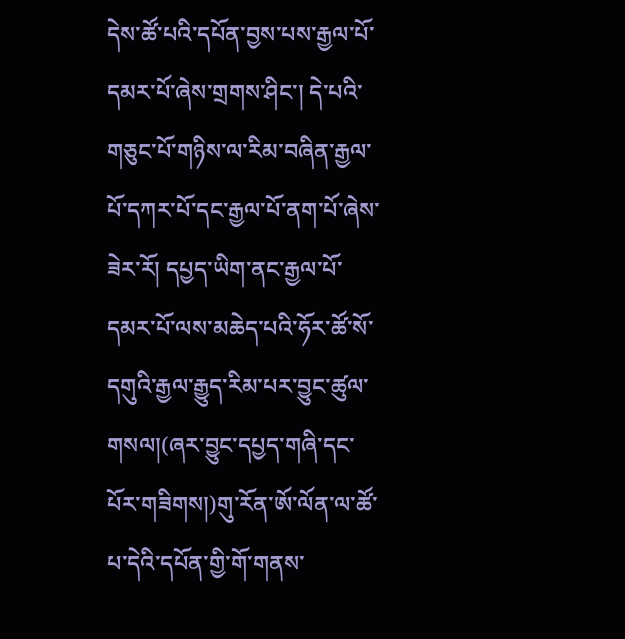དེས་ཚོ་པའི་དཔོན་བྱས་པས་རྒྱལ་པོ་དམར་པོ་ཞེས་གྲགས་ཤིང་། དེ་པའི་གཅུང་པོ་གཉིས་ལ་རིམ་བཞིན་རྒྱལ་པོ་དཀར་པོ་དང་རྒྱལ་པོ་ནག་པོ་ཞེས་ཟེར་རོ། དཔྱད་ཡིག་ནང་རྒྱལ་པོ་དམར་པོ་ལས་མཆེད་པའི་ཧོར་ཚོ་སོ་དགུའི་རྒྱལ་རྒྱུད་རིམ་པར་བྱུང་ཚུལ་གསལ།(ཞར་བྱུང་དཔྱད་གཞི་དང་པོར་གཟིགས།)གུ་རོན་ཨོ་ལོན་ལ་ཚོ་པ་དེའི་དཔོན་གྱི་གོ་གནས་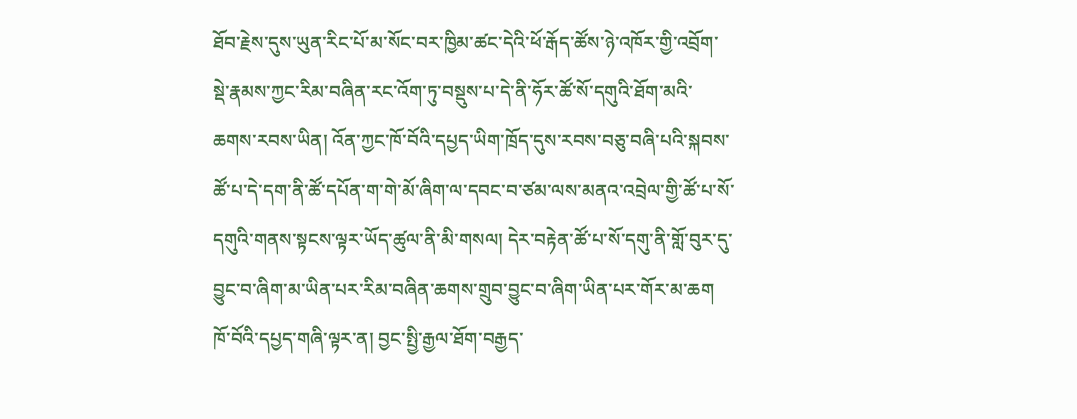ཐོབ་རྗེས་དུས་ཡུན་རིང་པོ་མ་སོང་བར་ཁྱིམ་ཚང་དེའི་ཕོ་རྒོད་ཚོས་ཉེ་འཁོར་གྱི་འབྲོག་སྡེ་རྣམས་ཀྱང་རིམ་བཞིན་རང་འོག་ཏུ་བསྡུས་པ་དེ་ནི་ཧོར་ཚོ་སོ་དགུའི་ཐོག་མའི་ཆགས་རབས་ཡིན། འོན་ཀྱང་ཁོ་བོའི་དཔྱད་ཡིག་ཁྲོད་དུས་རབས་བཅུ་བཞི་པའི་སྐབས་ཚོ་པ་དེ་དག་ནི་ཚོ་དཔོན་ག་གེ་མོ་ཞིག་ལ་དབང་བ་ཙམ་ལས་མནའ་འབྲེལ་གྱི་ཚོ་པ་སོ་དགུའི་གནས་སྟངས་ལྟར་ཡོད་ཚུལ་ནི་མི་གསལ། དེར་བརྟེན་ཚོ་པ་སོ་དགུ་ནི་གློ་བུར་དུ་བྱུང་བ་ཞིག་མ་ཡིན་པར་རིམ་བཞིན་ཆགས་གྲུབ་བྱུང་བ་ཞིག་ཡིན་པར་གོར་མ་ཆག ཁོ་བོའི་དཔྱད་གཞི་ལྟར་ན། བྱང་སྤྱི་རྒྱལ་ཐོག་བརྒྱད་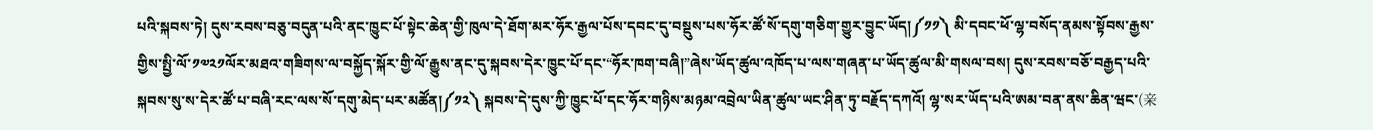པའི་སྐབས་ཏེ། དུས་རབས་བཅུ་བདུན་པའི་ནང་ཁྱུང་པོ་སྟེང་ཆེན་གྱི་ཁུལ་དེ་ཐོག་མར་ཧོར་རྒྱལ་པོས་དབང་དུ་བསྡུས་པས་ཧོར་ཚོ་སོ་དགུ་གཅིག་གྱུར་བྱུང་ཡོད།༼༡༡༽ མི་དབང་ཕོ་ལྷ་བསོད་ནམས་སྟོབས་རྒྱས་གྱིས་སྤྱི་ལོ་༡༧༢༡ལོར་མཐའ་གཟིགས་ལ་བསྐྱོད་སྐོར་གྱི་ལོ་རྒྱུས་ནང་དུ་སྐབས་དེར་ཁྱུང་པོ་དང་“ཧོར་ཁག་བཞི།”ཞེས་ཡོད་ཚུལ་འཁོད་པ་ལས་གཞན་པ་ཡོད་ཚུལ་མི་གསལ་བས། དུས་རབས་བཅོ་བརྒྱད་པའི་སྐབས་སུ་ས་དེར་ཚོ་པ་བཞི་རང་ལས་སོ་དགུ་མེད་པར་མཚོན།༼༡༢༽ སྐབས་དེ་དུས་ཀྱི་ཁྱུང་པོ་དང་ཧོར་གཉིས་མཉམ་འབྲེལ་ཡིན་ཚུལ་ཡང་ཤིན་ཏུ་བརྗོད་དཀའོ། ལྷ་སར་ཡོད་པའི་ཨམ་བན་ནས་ཆིན་ཝང་(亲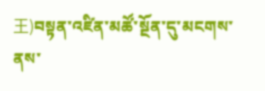王)བསྟན་འཛིན་མཚོ་སྔོན་དུ་མངགས་ནས་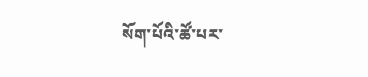སོག་པོའི་ཚོ་པར་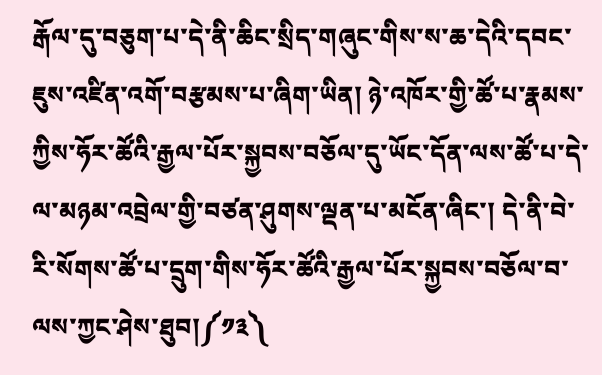རྒོལ་དུ་བཅུག་པ་དེ་ནི་ཆིང་སྲིད་གཞུང་གིས་ས་ཆ་དེའི་དབང་ཇུས་འཛིན་འགོ་བརྩམས་པ་ཞིག་ཡིན། ཉེ་འཁོར་གྱི་ཚོ་པ་རྣམས་ཀྱིས་ཧོར་ཚོའི་རྒྱལ་པོར་སྐྱབས་བཅོལ་དུ་ཡོང་དོན་ལས་ཚོ་པ་དེ་ལ་མཉམ་འབྲེལ་གྱི་བཙན་ཤུགས་ལྡན་པ་མངོན་ཞིང་། དེ་ནི་བེ་རི་སོགས་ཚོ་པ་དྲུག་གིས་ཧོར་ཚོའི་རྒྱལ་པོར་སྐྱབས་བཅོལ་བ་ལས་ཀྱང་ཤེས་ཐུབ།༼༡༣༽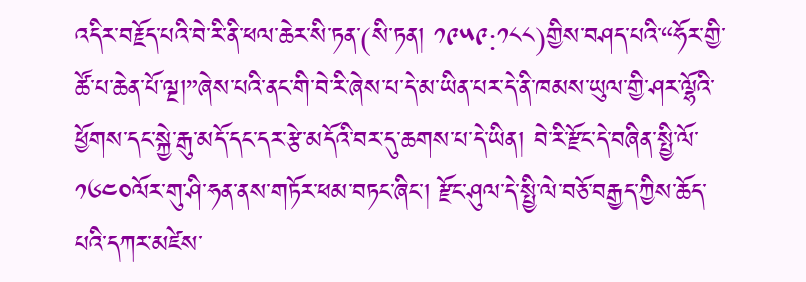འདིར་བརྗོད་པའི་བེ་རི་ནི་ཕལ་ཆེར་སི་ཏན་(སི་ཏན། ༡༩༥༩:༡༨༨)གྱིས་བཤད་པའི་“ཧོར་གྱི་ཚོ་པ་ཆེན་པོ་ལྔ།”ཞེས་པའི་ནང་གི་བེ་རི་ཞེས་པ་དེ་མ་ཡིན་པར་དེ་ནི་ཁམས་ཡུལ་གྱི་ཤར་ལྷོའི་ཕྱོགས་དང་སྐྱེ་རྒུ་མདོ་དང་དར་རྩེ་མདོའི་བར་དུ་ཆགས་པ་དེ་ཡིན། བེ་རི་རྫོང་དེ་བཞིན་སྤྱི་ལོ་༡༦༤༠ལོར་གུ་ཤི་ཧན་ནས་གཏོར་ཕམ་བཏང་ཞིང་། རྫོང་ཤུལ་དེ་སྤྱི་ལེ་བཅོ་བརྒྱད་ཀྱིས་ཆོད་པའི་དཀར་མཛེས་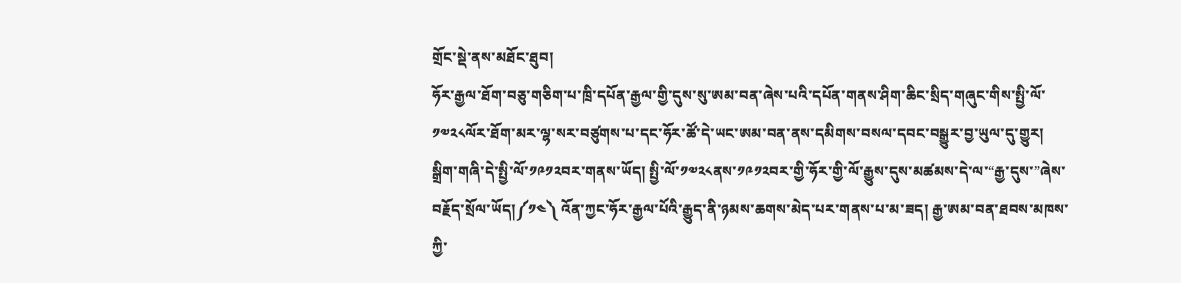གྲོང་སྡེ་ནས་མཐོང་ཐུབ།
ཧོར་རྒྱལ་ཐོག་བཅུ་གཅིག་པ་ཁྲི་དཔོན་རྒྱལ་གྱི་དུས་སུ་ཨམ་བན་ཞེས་པའི་དཔོན་གནས་ཤིག་ཆིང་སྲིད་གཞུང་གིས་སྤྱི་ལོ་༡༧༢༨ལོར་ཐོག་མར་ལྷ་སར་བཙུགས་པ་དང་ཧོར་ཚོ་དེ་ཡང་ཨམ་བན་ནས་དམིགས་བསལ་དབང་བསྒྱུར་བྱ་ཡུལ་དུ་གྱུར། སྒྲིག་གཞི་དེ་སྤྱི་ལོ་༡༩༡༢བར་གནས་ཡོད། སྤྱི་ལོ་༡༧༢༨ནས་༡༩༡༢བར་གྱི་ཧོར་གྱི་ལོ་རྒྱུས་དུས་མཚམས་དེ་ལ་“རྒྱ་དུས་”ཞེས་བརྗོད་སྲོལ་ཡོད།༼༡༤༽ འོན་ཀྱང་ཧོར་རྒྱལ་པོའི་རྒྱུད་ནི་ཉམས་ཆགས་མེད་པར་གནས་པ་མ་ཟད། རྒྱ་ཨམ་བན་ཐབས་མཁས་ཀྱི་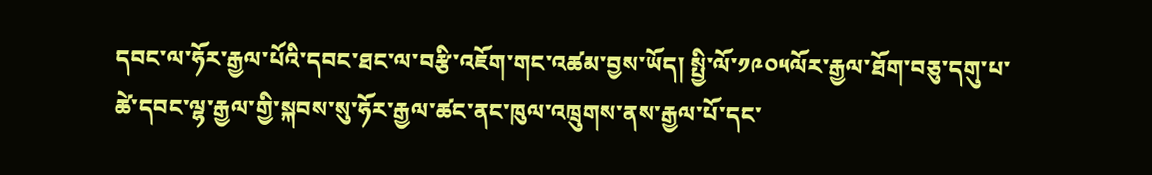དབང་ལ་ཧོར་རྒྱལ་པོའི་དབང་ཐང་ལ་བརྩི་འཇོག་གང་འཚམ་བྱས་ཡོད། སྤྱི་ལོ་༡༩༠༥ལོར་རྒྱལ་ཐོག་བཅུ་དགུ་པ་ཚེ་དབང་ལྷ་རྒྱལ་གྱི་སྐབས་སུ་ཧོར་རྒྱལ་ཚང་ནང་ཁུལ་འཁྲུགས་ནས་རྒྱལ་པོ་དང་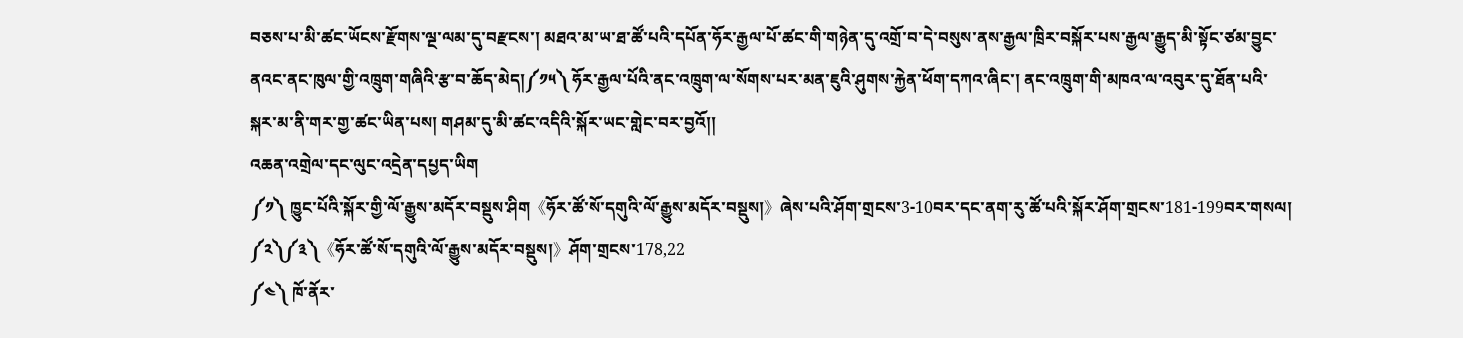བཅས་པ་མི་ཚང་ཡོངས་རྫོགས་ལྔ་ལམ་དུ་བརྫངས་། མཐའ་མ་ཡ་ཐ་ཚོ་པའི་དཔོན་ཧོར་རྒྱལ་པོ་ཚང་གི་གཉེན་དུ་འགྲོ་བ་དེ་བསུས་ནས་རྒྱལ་ཁྲིར་བསྐོར་པས་རྒྱལ་རྒྱུད་མི་སྟོང་ཙམ་བྱུང་ནའང་ནང་ཁུལ་གྱི་འཁྲུག་གཞིའི་རྩ་བ་ཆོད་མེད།༼༡༥༽ ཧོར་རྒྱལ་པོའི་ནང་འཁྲུག་ལ་སོགས་པར་མན་ཇུའི་ཤུགས་རྐྱེན་ཕོག་དཀའ་ཞིང་། ནང་འཁྲུག་གི་མཁའ་ལ་འབུར་དུ་ཐོན་པའི་སྐར་མ་ནི་གར་གྱ་ཚང་ཡིན་པས། གཤམ་དུ་མི་ཚང་འདིའི་སྐོར་ཡང་གླེང་བར་བྱའོ།།
འཆན་འགྲེལ་དང་ལུང་འདྲེན་དཔྱད་ཡིག
༼༡༽ ཁྱུང་པོའི་སྐོར་གྱི་ལོ་རྒྱུས་མདོར་བསྡུས་ཤིག《ཧོར་ཚོ་སོ་དགུའི་ལོ་རྒྱུས་མདོར་བསྡུས།》ཞེས་པའི་ཤོག་གྲངས་3-10བར་དང་ནག་རུ་ཚོ་པའི་སྐོར་ཤོག་གྲངས་181-199བར་གསལ།
༼༢༽༼༣༽《ཧོར་ཚོ་སོ་དགུའི་ལོ་རྒྱུས་མདོར་བསྡུས།》ཤོག་གྲངས་178,22
༼༤༽ ཁོ་ནོར་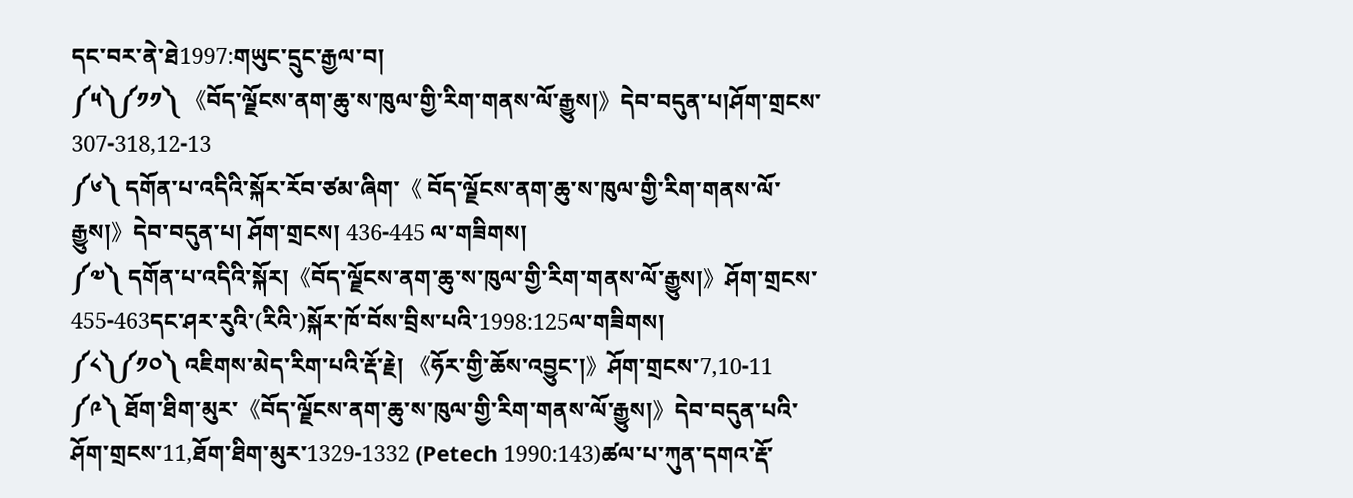དང་བར་ནེ་ཐེ1997:གཡུང་དྲུང་རྒྱལ་བ།
༼༥༽༼༡༡༽ 《བོད་ལྗོངས་ནག་ཆུ་ས་ཁུལ་གྱི་རིག་གནས་ལོ་རྒྱུས།》དེབ་བདུན་པ།ཤོག་གྲངས་ 307-318,12-13
༼༦༽ དགོན་པ་འདིའི་སྐོར་རོབ་ཙམ་ཞིག་《 བོད་ལྗོངས་ནག་ཆུ་ས་ཁུལ་གྱི་རིག་གནས་ལོ་རྒྱུས།》དེབ་བདུན་པ། ཤོག་གྲངས། 436-445 ལ་གཟིགས།
༼༧༽ དགོན་པ་འདིའི་སྐོར།《བོད་ལྗོངས་ནག་ཆུ་ས་ཁུལ་གྱི་རིག་གནས་ལོ་རྒྱུས།》ཤོག་གྲངས་455-463དང་ཤར་རུའི་(རིའི་)སྐོར་ཁོ་བོས་བྲིས་པའི་1998:125ལ་གཟིགས།
༼༨༽༼༡༠༽ འཇིགས་མེད་རིག་པའི་རྡོ་རྗེ། 《ཧོར་གྱི་ཆོས་འབྱུང་།》ཤོག་གྲངས་7,10-11
༼༩༽ ཐོག་ཐིག་མུར་《བོད་ལྗོངས་ནག་ཆུ་ས་ཁུལ་གྱི་རིག་གནས་ལོ་རྒྱུས།》དེབ་བདུན་པའི་ཤོག་གྲངས་11,ཐོག་ཐིག་མུར་1329-1332 (Petech 1990:143)ཚལ་པ་ཀུན་དགའ་རྡོ་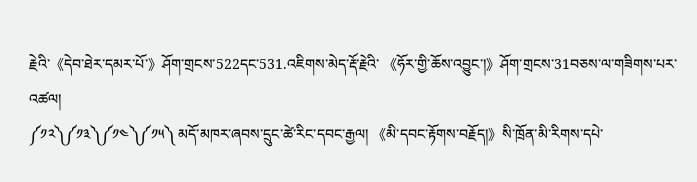རྗེའི་《དེབ་ཐེར་དམར་པོ་》ཤོག་གྲངས་522དང་531.འཇིགས་མེད་རྡོ་རྗེའི་ 《ཧོར་གྱི་ཆོས་འབྱུང་།》ཤོག་གྲངས་31བཅས་ལ་གཟིགས་པར་འཚལ།
༼༡༢༽༼༡༣༽༼༡༤༽༼༡༥༽ མདོ་མཁར་ཞབས་དྲུང་ཚེ་རིང་དབང་རྒྱལ། 《མི་དབང་རྟོགས་བརྗོད།》སི་ཁྲོན་མི་རིགས་དཔེ་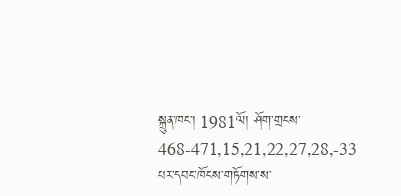སྐྲུན་ཁང་། 1981ལོ། ཤོག་གྲངས་468-471,15,21,22,27,28,-33
པར་དབང་ཁོངས་གཏོགས་ས་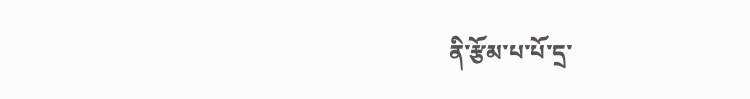ནི་རྩོམ་པ་པོ་དྲ་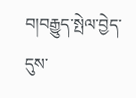བ།བརྒྱུད་སྤེལ་བྱེད་དུས་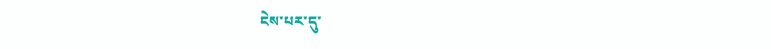ངེས་པར་དུ་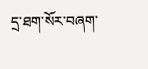དྲ་ཐག་སོར་བཞག་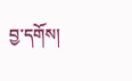བྱ་དགོས།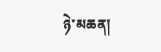ཉེ་མཆན།